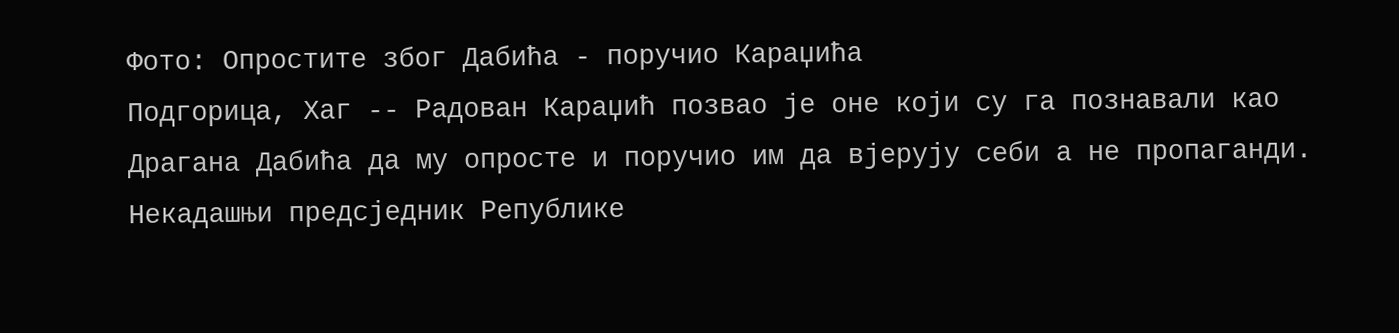Фото: Опростите због Дабића - поручио Караџића
Подгорица, Хаг -- Радован Караџић позвао је оне који су га познавали као Драгана Дабића да му опросте и поручио им да вјерују себи а не пропаганди.
Некадашњи предсједник Републике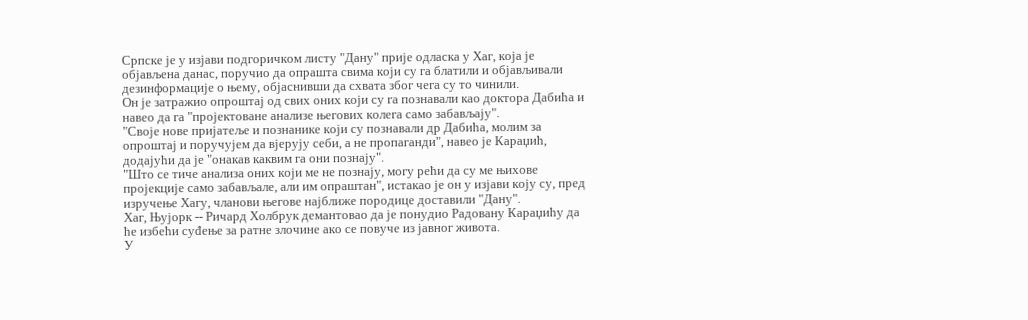Српске је у изјави подгоричком листу "Дану" прије одласка у Хаг, која је објављена данас, поручио да опрашта свима који су га блатили и објављивали дезинформације о њему, објаснивши да схвата због чега су то чинили.
Он је затражио опроштај од свих оних који су га познавали као доктора Дабића и навео да га "пројектоване анализе његових колега само забављају".
"Своје нове пријатеље и познанике који су познавали др Дабића, молим за опроштај и поручујем да вјерују себи, а не пропаганди", навео је Караџић, додајући да је "онакав каквим га они познају".
"Што се тиче анализа оних који ме не познају, могу рећи да су ме њихове пројекције само забављале, али им опраштан", истакао је он у изјави коју су, пред изручење Хагу, чланови његове најближе породице доставили "Дану".
Хаг, Њујорк -- Ричард Холбрук демантовао да је понудио Радовану Караџићу да ће избећи суđење за ратне злочине ако се повуче из јавног живота.
У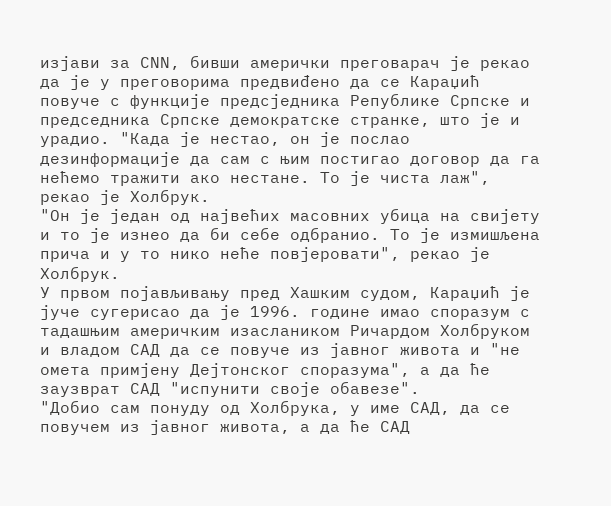изјави за CNN, бивши амерички преговарач је рекао да је у преговорима предвиđено да се Караџић повуче с функције предсједника Републике Српске и председника Српске демократске странке, што је и урадио. "Када је нестао, он је послао дезинформације да сам с њим постигао договор да га нећемо тражити ако нестане. То је чиста лаж", рекао је Холбрук.
"Он је један од највећих масовних убица на свијету и то је изнео да би себе одбранио. То је измишљена прича и у то нико неће повјеровати", рекао је Холбрук.
У првом појављивању пред Хашким судом, Караџић је јуче сугерисао да је 1996. године имао споразум с тадашњим америчким изаслаником Ричардом Холбруком и владом СAД да се повуче из јавног живота и "не омета примјену Дејтонског споразума", а да ће заузврат СAД "испунити своје обавезе".
"Добио сам понуду од Холбрука, у име СAД, да се повучем из јавног живота, а да ће СAД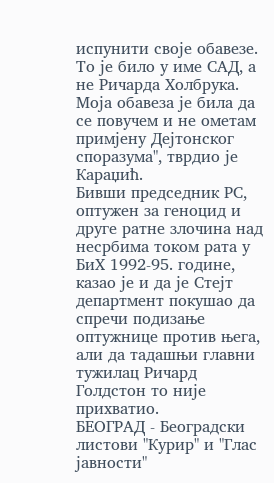испунити своје обавезе. То је било у име СAД, а не Ричарда Холбрука. Моја обавеза је била да се повучем и не ометам примјену Дејтонског споразума", тврдио је Караџић.
Бивши председник РС, оптужен за геноцид и друге ратне злочина над несрбима током рата у БиХ 1992-95. године, казао је и да је Стејт департмент покушао да спречи подизање оптужнице против њега, али да тадашњи главни тужилац Ричард Голдстон то није прихватио.
БЕОГРАД - Београдски листови "Курир" и "Глас јавности"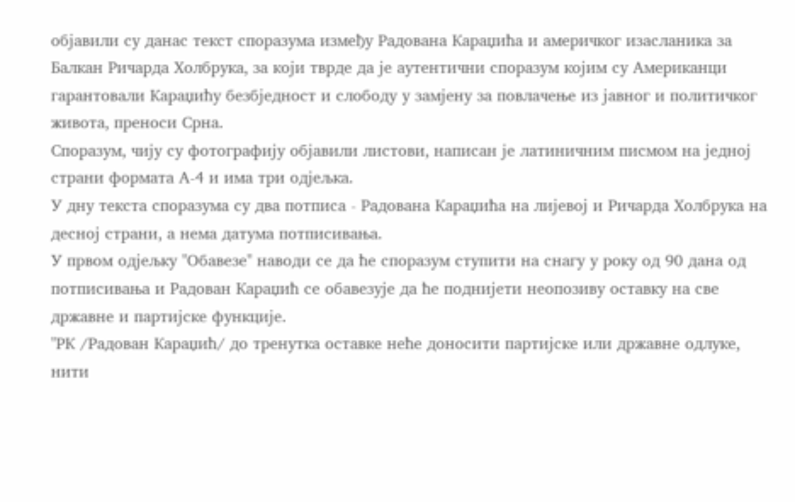објавили су данас текст споразума између Радована Караџића и америчког изасланика за Балкан Ричарда Холбрука, за који тврде да је аутентични споразум којим су Американци гарантовали Караџићу безбједност и слободу у замјену за повлачење из јавног и политичког живота, преноси Срна.
Споразум, чију су фотографију објавили листови, написан је латиничним писмом на једној страни формата А-4 и има три одјељка.
У дну текста споразума су два потписа - Радована Караџића на лијевој и Ричарда Холбрука на десној страни, а нема датума потписивања.
У првом одјељку "Обавезе" наводи се да ће споразум ступити на снагу у року од 90 дана од потписивања и Радован Караџић се обавезује да ће поднијети неопозиву оставку на све државне и партијске функције.
"РК /Радован Караџић/ до тренутка оставке неће доносити партијске или државне одлуке, нити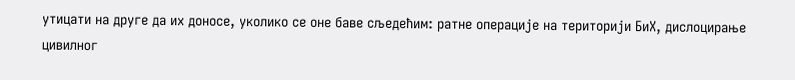утицати на друге да их доносе, уколико се оне баве сљедећим: ратне операције на територији БиХ, дислоцирање цивилног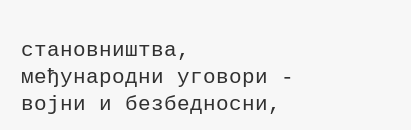становништва, међународни уговори - војни и безбедносни,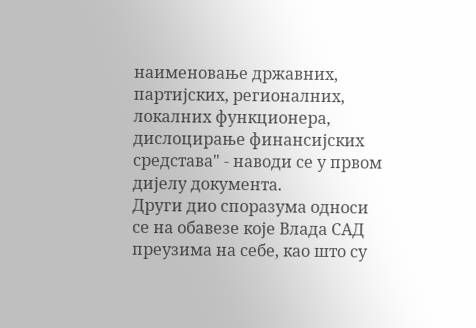наименовање државних, партијских, регионалних, локалних функционера, дислоцирање финансијских средстава" - наводи се у првом дијелу документа.
Други дио споразума односи се на обавезе које Влада САД преузима на себе, као што су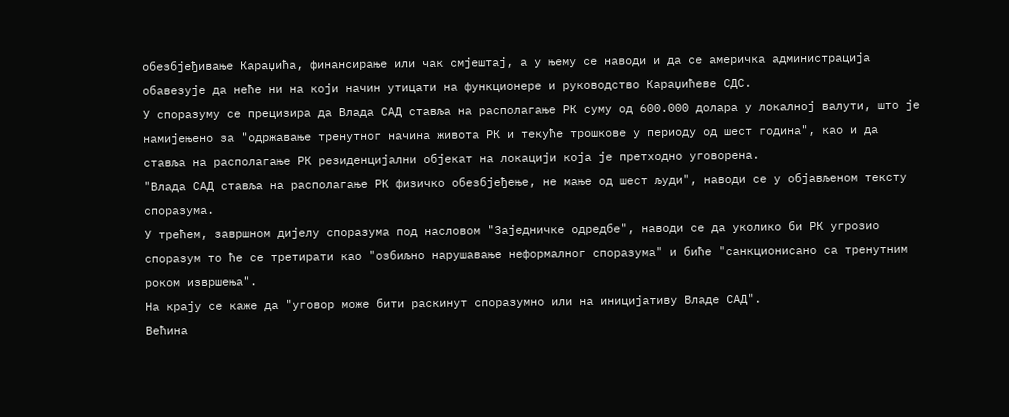обезбјеђивање Караџића, финансирање или чак смјештај, а у њему се наводи и да се америчка администрација обавезује да неће ни на који начин утицати на функционере и руководство Караџићеве СДС.
У споразуму се прецизира да Влада САД ставља на располагање РК суму од 600.000 долара у локалној валути, што је намијењено за "одржавање тренутног начина живота РК и текуће трошкове у периоду од шест година", као и да ставља на располагање РК резиденцијални објекат на локацији која је претходно уговорена.
"Влада САД ставља на располагање РК физичко обезбјеђење, не мање од шест људи", наводи се у објављеном тексту споразума.
У трећем, завршном дијелу споразума под насловом "Заједничке одредбе", наводи се да уколико би РК угрозио споразум то ће се третирати као "озбиљно нарушавање неформалног споразума" и биће "санкционисано са тренутним роком извршења".
На крају се каже да "уговор може бити раскинут споразумно или на иницијативу Владе САД".
Већина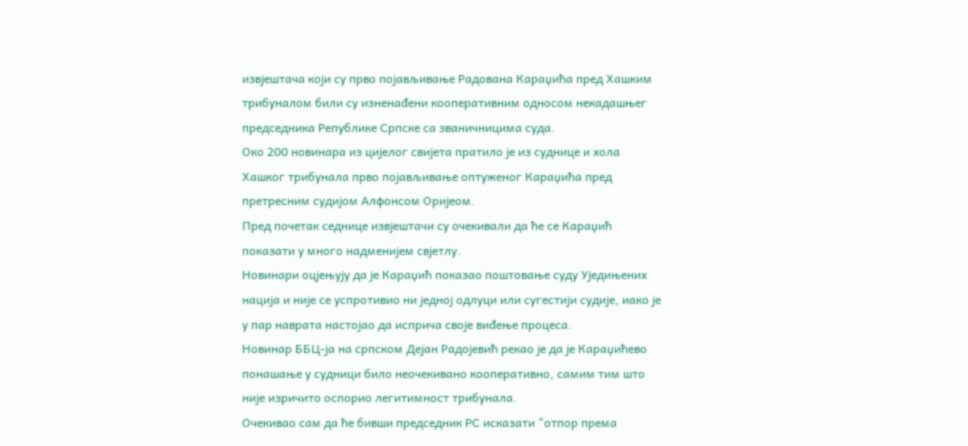извјештача који су прво појављивање Радована Караџића пред Хашким трибуналом били су изненаđени кооперативним односом некадашњег председника Републике Српске са званичницима суда.
Око 200 новинара из цијелог свијета пратило је из суднице и хола Хашког трибунала прво појављивање оптуженог Караџића пред претресним судијом Aлфонсом Оријеом.
Пред почетак седнице извјештачи су очекивали да ће се Караџић показати у много надменијем свјетлу.
Новинари оцјењују да је Караџић показао поштовање суду Уједињених нација и није се успротивио ни једној одлуци или сугестији судије, иако је у пар наврата настојао да исприча своје виđење процеса.
Новинар ББЦ-ја на српском Дејан Радојевић рекао је да је Караџићево понашање у судници било неочекивано кооперативно, самим тим што није изричито оспорио легитимност трибунала.
Очекивао сам да ће бивши председник РС исказати "отпор према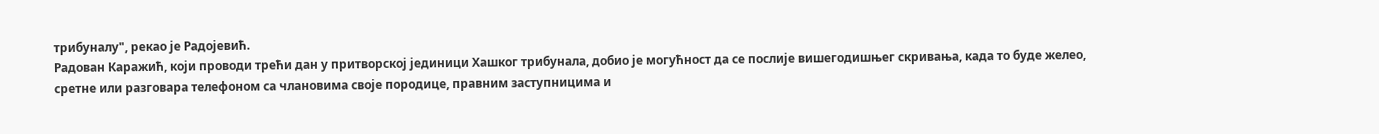трибуналу", рекао је Радојевић.
Радован Каражић, који проводи трећи дан у притворској јединици Хашког трибунала, добио је могућност да се послије вишегодишњег скривања, када то буде желео, сретне или разговара телефоном са члановима своје породице, правним заступницима и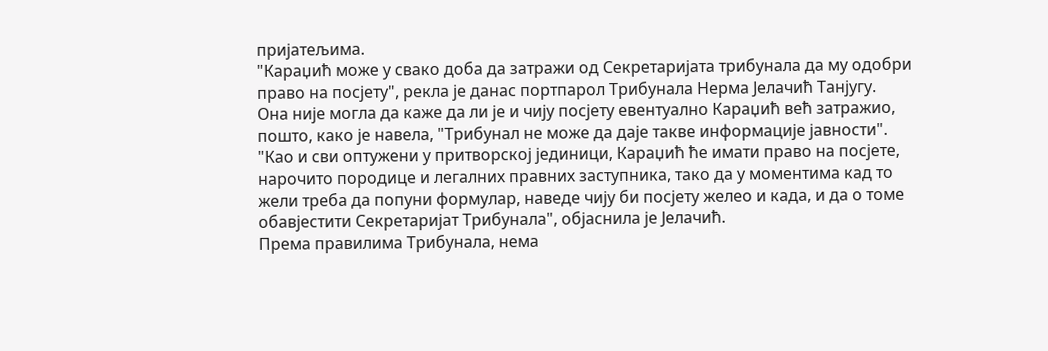пријатељима.
"Караџић може у свако доба да затражи од Секретаријата трибунала да му одобри право на посјету", рекла је данас портпарол Трибунала Нерма Јелачић Танјугу.
Она није могла да каже да ли је и чију посјету евентуално Караџић већ затражио, пошто, како је навела, "Трибунал не може да даје такве информације јавности".
"Као и сви оптужени у притворској јединици, Караџић ће имати право на посјете, нарочито породице и легалних правних заступника, тако да у моментима кад то жели треба да попуни формулар, наведе чију би посјету желео и када, и да о томе обавјестити Секретаријат Трибунала", објаснила је Јелачић.
Према правилима Трибунала, нема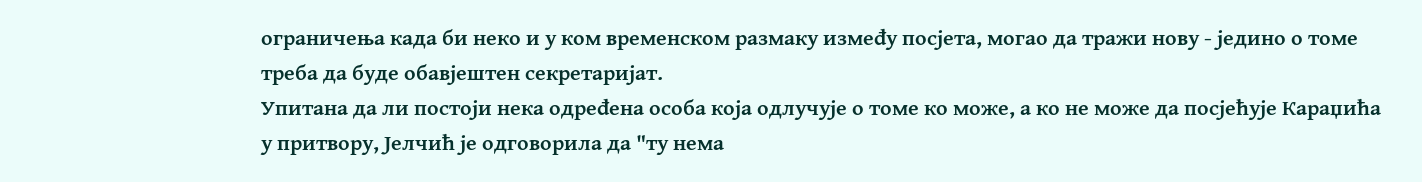ограничења када би неко и у ком временском размаку измеđу посјета, могао да тражи нову - једино о томе треба да буде обавјештен секретаријат.
Упитана да ли постоји нека одреđена особа која одлучује о томе ко може, а ко не може да посјећује Караџића у притвору, Јелчић је одговорила да "ту нема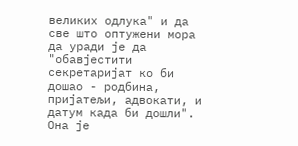великих одлука" и да све што оптужени мора да уради је да "обавјестити секретаријат ко би дошао - родбина, пријатељи, адвокати, и датум када би дошли".
Она је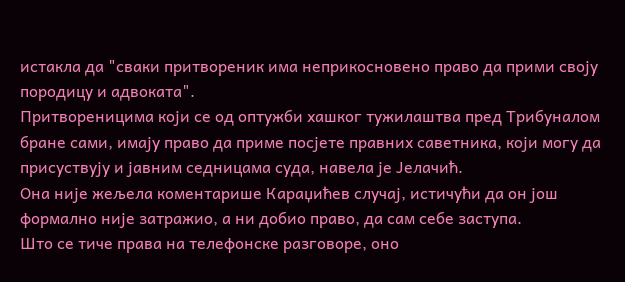истакла да "сваки притвореник има неприкосновено право да прими своју породицу и адвоката".
Притвореницима који се од оптужби хашког тужилаштва пред Трибуналом бране сами, имају право да приме посјете правних саветника, који могу да присуствују и јавним седницама суда, навела је Јелачић.
Она није жељела коментарише Караџићев случај, истичући да он још формално није затражио, а ни добио право, да сам себе заступа.
Што се тиче права на телефонске разговоре, оно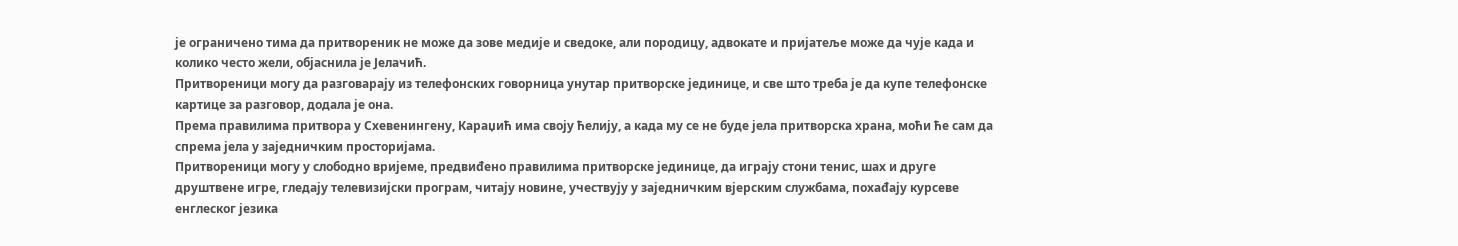је ограничено тима да притвореник не може да зове медије и сведоке, али породицу, адвокате и пријатеље може да чује када и колико често жели, објаснила је Јелачић.
Притвореници могу да разговарају из телефонских говорница унутар притворске јединице, и све што треба је да купе телефонске картице за разговор, додала је она.
Према правилима притвора у Схевенингену, Караџић има своју ћелију, а када му се не буде јела притворска храна, моћи ће сам да спрема јела у заједничким просторијама.
Притвореници могу у слободно вријеме, предвиđено правилима притворске јединице, да играју стони тенис, шах и друге друштвене игре, гледају телевизијски програм, читају новине, учествују у заједничким вјерским службама, похаđају курсеве енглеског језика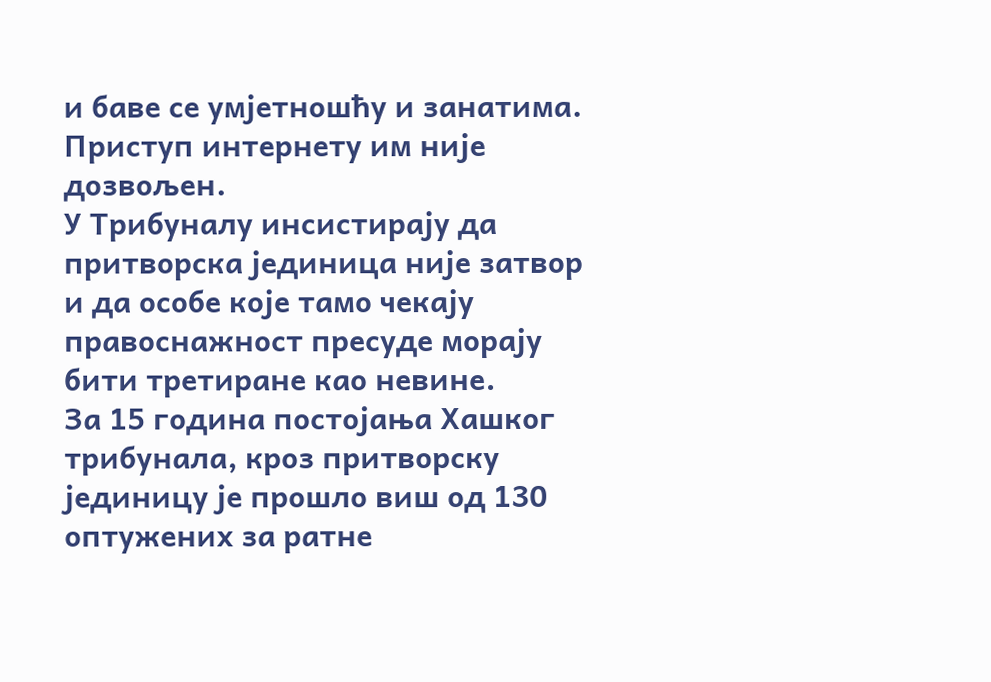и баве се умјетношћу и занатима. Приступ интернету им није дозвољен.
У Трибуналу инсистирају да притворска јединица није затвор и да особе које тамо чекају правоснажност пресуде морају бити третиране као невине.
За 15 година постојања Хашког трибунала, кроз притворску јединицу је прошло виш од 130 оптужених за ратне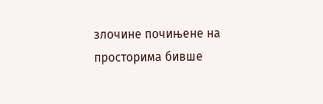злочине почињене на просторима бивше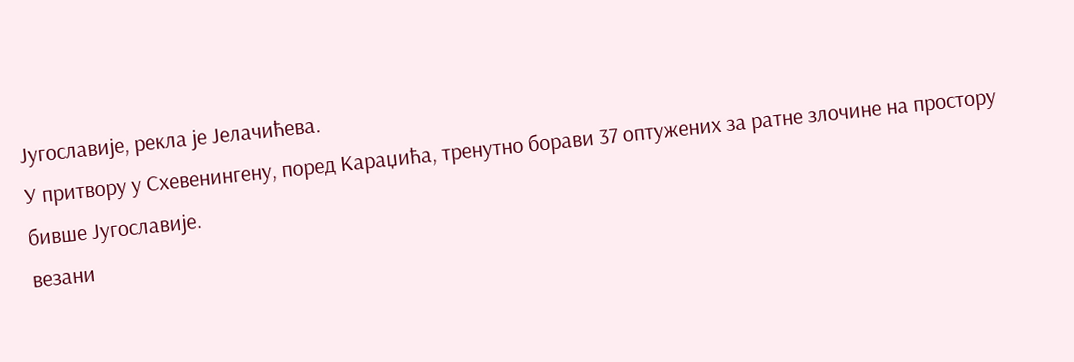Југославије, рекла је Јелачићева.
У притвору у Схевенингену, поред Караџића, тренутно борави 37 оптужених за ратне злочине на простору бивше Југославије.
везани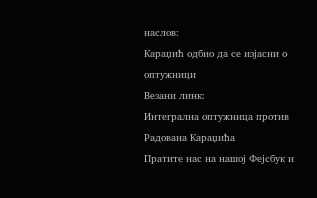наслов:
Караџић одбио да се изјасни о оптужници
Везани линк:
Интегрална оптужница против Радована Караџића
Пратите нас на нашој Фејсбук и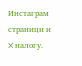Инстаграм страници и X налогу.